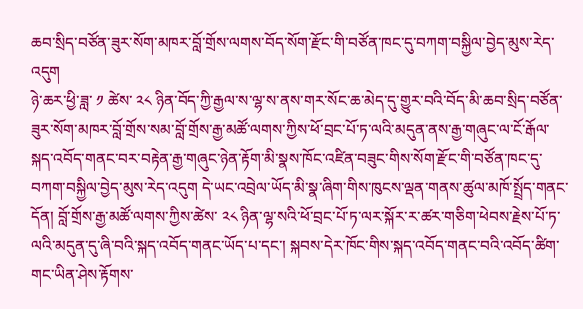ཆབ་སྲིད་བཙོན་ཟུར་སོག་མཁར་བློ་གྲོས་ལགས་བོད་སོག་རྫོང་གི་བཙོན་ཁང་དུ་བཀག་བསྐྱིལ་བྱེད་མུས་རེད་འདུག
ཉེ་ཆར་ཕྱི་ཟླ་ ༡ ཚེས་ ༢༨ ཉིན་བོད་ཀྱི་རྒྱལ་ས་ལྷ་ས་ནས་གར་སོང་ཆ་མེད་དུ་གྱུར་བའི་བོད་མི་ཆབ་སྲིད་བཙོན་ཟུར་སོག་མཁར་བློ་གྲོས་སམ་བློ་གྲོས་རྒྱ་མཚོ་ལགས་ཀྱིས་ཕོ་བྲང་པོ་ཏ་ལའི་མདུན་ནས་རྒྱ་གཞུང་ལ་ངོ་རྒོལ་སྐད་འབོད་གནང་བར་བརྟེན་རྒྱ་གཞུང་ཉེན་རྟོག་མི་སྣས་ཁོང་འཛིན་བཟུང་གིས་སོག་རྫོང་གི་བཙོན་ཁང་དུ་བཀག་བསྐྱིལ་བྱེད་མུས་རེད་འདུག དེ་ཡང་འབྲེལ་ཡོད་མི་སྣ་ཞིག་གིས་ཁུངས་ལྡན་གནས་ཚུལ་མཁོ་སྤྲོད་གནང་དོན། བློ་གྲོས་རྒྱ་མཚོ་ལགས་ཀྱིས་ཚེས་ ༢༨ ཉིན་ལྷ་སའི་ཕོ་བྲང་པོ་ཏ་ལར་སྐོར་ར་ཚར་གཅིག་ཕེབས་རྗེས་པོ་ཏ་ལའི་མདུན་དུ་ཞི་བའི་སྐད་འབོད་གནང་ཡོད་པ་དང་། སྐབས་དེར་ཁོང་གིས་སྐད་འབོད་གནང་བའི་འབོད་ཚིག་གང་ཡིན་ཤེས་རྟོགས་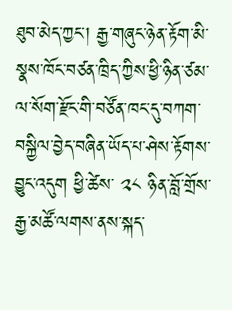ཐུབ་མེད་ཀྱང་། རྒྱ་གཞུང་ཉེན་རྟོག་མི་སྣས་ཁོང་བཙན་ཁྲིད་ཀྱིས་ཕྱི་ཉིན་ཙམ་ལ་སོག་རྫོང་གི་བཙོན་ཁང་དུ་བཀག་བསྐྱིལ་བྱེད་བཞིན་ཡོད་པ་ཤེས་རྟོགས་བྱུང་འདུག ཕྱི་ཚེས་ ༢༨ ཉིན་བློ་གྲོས་རྒྱ་མཚོ་ལགས་ནས་སྐད་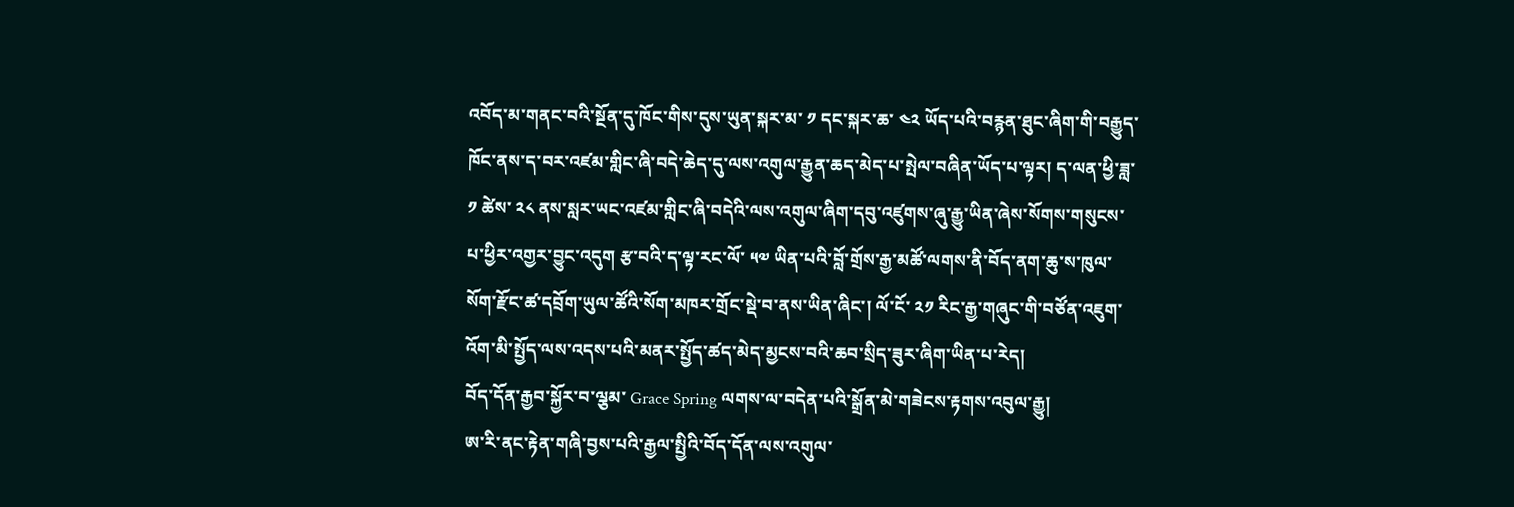འབོད་མ་གནང་བའི་སྔོན་དུ་ཁོང་གིས་དུས་ཡུན་སྐར་མ་ ༡ དང་སྐར་ཆ་ ༤༢ ཡོད་པའི་བརྙན་ཐུང་ཞིག་གི་བརྒྱུད་ཁོང་ནས་ད་བར་འཛམ་གླིང་ཞི་བདེ་ཆེད་དུ་ལས་འགུལ་རྒྱུན་ཆད་མེད་པ་སྤེལ་བཞིན་ཡོད་པ་ལྟར། ད་ལན་ཕྱི་ཟླ་ ༡ ཚེས་ ༢༨ ནས་སླར་ཡང་འཛམ་གླིང་ཞི་བདེའི་ལས་འགུལ་ཞིག་དབུ་འཛུགས་ཞུ་རྒྱུ་ཡིན་ཞེས་སོགས་གསུངས་པ་ཕྱིར་འགྱར་བྱུང་འདུག རྩ་བའི་ད་ལྟ་རང་ལོ་ ༥༧ ཡིན་པའི་བློ་གྲོས་རྒྱ་མཚོ་ལགས་ནི་བོད་ནག་ཆུ་ས་ཁུལ་སོག་རྫོང་ཚ་དབྲོག་ཡུལ་ཚོའི་སོག་མཁར་གྲོང་སྡེ་བ་ནས་ཡིན་ཞིང་། ལོ་ངོ་ ༢༡ རིང་རྒྱ་གཞུང་གི་བཙོན་འཇུག་འོག་མི་སྤྱོད་ལས་འདས་པའི་མནར་སྤྱོད་ཚད་མེད་མྱངས་བའི་ཆབ་སྲིད་ཟུར་ཞིག་ཡིན་པ་རེད།
བོད་དོན་རྒྱབ་སྐྱོར་བ་ལྕམ་ Grace Spring ལགས་ལ་བདེན་པའི་སྒྲོན་མེ་གཟེངས་རྟགས་འབུལ་རྒྱུ།
ཨ་རི་ནང་རྟེན་གཞི་བྱས་པའི་རྒྱལ་སྤྱིའི་བོད་དོན་ལས་འགུལ་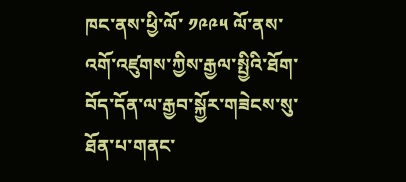ཁང་ནས་ཕྱི་ལོ་ ༡༩༩༥ ལོ་ནས་འགོ་འཛུགས་ཀྱིས་རྒྱལ་སྤྱིའི་ཐོག་བོད་དོན་ལ་རྒྱབ་སྐྱོར་གཟེངས་སུ་ཐོན་པ་གནང་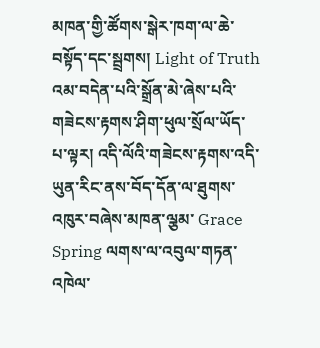མཁན་གྱི་ཚོགས་སྒེར་ཁག་ལ་ཆེ་བསྟོད་དང་སྦྲགས། Light of Truth འམ་བདེན་པའི་སྒྲོན་མེ་ཞེས་པའི་གཟེངས་རྟགས་ཤིག་ཕུལ་སྲོལ་ཡོད་པ་ལྟར། འདི་ལོའི་གཟེངས་རྟགས་འདི་ཡུན་རིང་ནས་བོད་དོན་ལ་ཐུགས་འཁུར་བཞེས་མཁན་ལྕམ་ Grace Spring ལགས་ལ་འབུལ་གཏན་འཁེལ་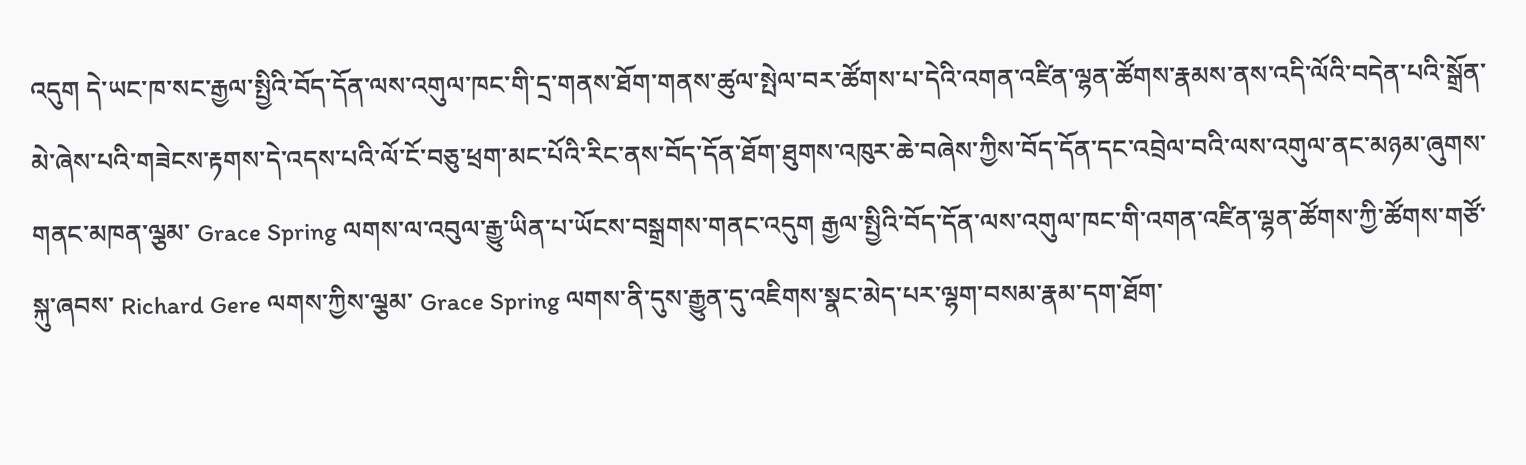འདུག དེ་ཡང་ཁ་སང་རྒྱལ་སྤྱིའི་བོད་དོན་ལས་འགུལ་ཁང་གི་དྲ་གནས་ཐོག་གནས་ཚུལ་སྤེལ་བར་ཚོགས་པ་དེའི་འགན་འཛིན་ལྷན་ཚོགས་རྣམས་ནས་འདི་ལོའི་བདེན་པའི་སྒྲོན་མེ་ཞེས་པའི་གཟེངས་རྟགས་དེ་འདས་པའི་ལོ་ངོ་བཅུ་ཕྲག་མང་པོའི་རིང་ནས་བོད་དོན་ཐོག་ཐུགས་འཁུར་ཆེ་བཞེས་ཀྱིས་བོད་དོན་དང་འབྲེལ་བའི་ལས་འགུལ་ནང་མཉམ་ཞུགས་གནང་མཁན་ལྕམ་ Grace Spring ལགས་ལ་འབུལ་རྒྱུ་ཡིན་པ་ཡོངས་བསྒྲགས་གནང་འདུག རྒྱལ་སྤྱིའི་བོད་དོན་ལས་འགུལ་ཁང་གི་འགན་འཛིན་ལྷན་ཚོགས་ཀྱི་ཚོགས་གཙོ་སྐུ་ཞབས་ Richard Gere ལགས་ཀྱིས་ལྕམ་ Grace Spring ལགས་ནི་དུས་རྒྱུན་དུ་འཇིགས་སྣང་མེད་པར་ལྷག་བསམ་རྣམ་དག་ཐོག་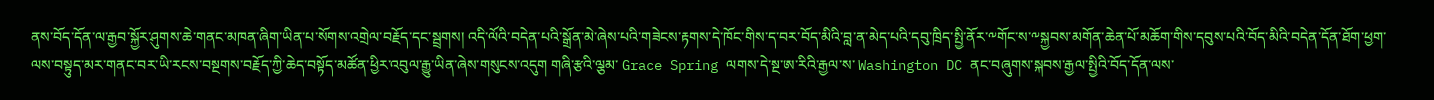ནས་བོད་དོན་ལ་རྒྱབ་སྐྱོར་ཤུགས་ཆེ་གནང་མཁན་ཞིག་ཡིན་པ་སོགས་འགྲེལ་བརྗོད་དང་སྦྲགས། འདི་ལོའི་བདེན་པའི་སྒྲོན་མེ་ཞེས་པའི་གཟེངས་རྟགས་དེ་ཁོང་གིས་ད་བར་བོད་མིའི་བླ་ན་མེད་པའི་དབུ་ཁྲིད་སྤྱི་ནོར་༸གོང་ས་༸སྐྱབས་མགོན་ཆེན་པོ་མཆོག་གིས་དབུས་པའི་བོད་མིའི་བདེན་དོན་ཐོག་ཕྱག་ལས་བསྟུད་མར་གནང་བར་ཡི་རངས་བསྔགས་བརྗོད་ཀྱི་ཆེད་བསྟོད་མཚོན་ཕྱིར་འབུལ་རྒྱུ་ཡིན་ཞེས་གསུངས་འདུག གཞི་རྩའི་ལྕམ་ Grace Spring ལགས་དེ་སྔ་ཨ་རིའི་རྒྱལ་ས་ Washington DC ནང་བཞུགས་སྐབས་རྒྱལ་སྤྱིའི་བོད་དོན་ལས་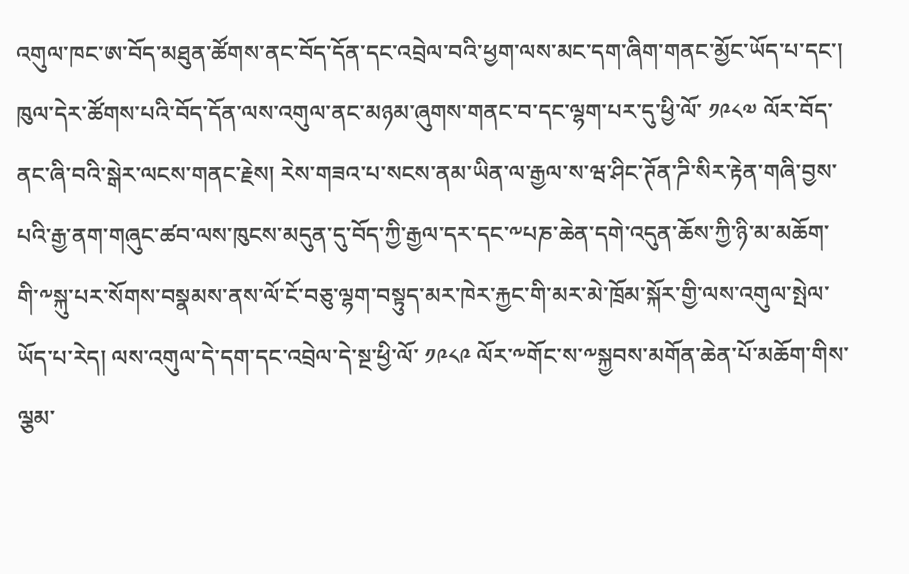འགུལ་ཁང་ཨ་བོད་མཐུན་ཚོགས་ནང་བོད་དོན་དང་འབྲེལ་བའི་ཕྱག་ལས་མང་དག་ཞིག་གནང་མྱོང་ཡོད་པ་དང་། ཁུལ་དེར་ཚོགས་པའི་བོད་དོན་ལས་འགུལ་ནང་མཉམ་ཞུགས་གནང་བ་དང་ལྷག་པར་དུ་ཕྱི་ལོ་ ༡༩༨༧ ལོར་བོད་ནང་ཞི་བའི་སྒེར་ལངས་གནང་རྗེས། རེས་གཟའ་པ་སངས་ནམ་ཡིན་ལ་རྒྱལ་ས་ཝ་ཤིང་ཊོན་ཌི་སིར་རྟེན་གཞི་བྱས་པའི་རྒྱ་ནག་གཞུང་ཚབ་ལས་ཁུངས་མདུན་དུ་བོད་ཀྱི་རྒྱལ་དར་དང་༸པཎ་ཆེན་དགེ་འདུན་ཆོས་ཀྱི་ཉི་མ་མཆོག་གི་༸སྐུ་པར་སོགས་བསྣམས་ནས་ལོ་ངོ་བཅུ་ལྷག་བསྟུད་མར་ཁེར་རྐྱང་གི་མར་མེ་ཁྲོམ་སྐོར་གྱི་ལས་འགུལ་སྤེལ་ཡོད་པ་རེད། ལས་འགུལ་དེ་དག་དང་འབྲེལ་དེ་སྔ་ཕྱི་ལོ་ ༡༩༨༩ ལོར་༸གོང་ས་༸སྐྱབས་མགོན་ཆེན་པོ་མཆོག་གིས་ལྕམ་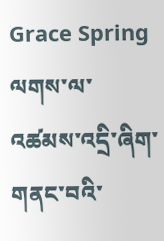Grace Spring ལགས་ལ་འཚམས་འདྲི་ཞིག་གནང་བའི་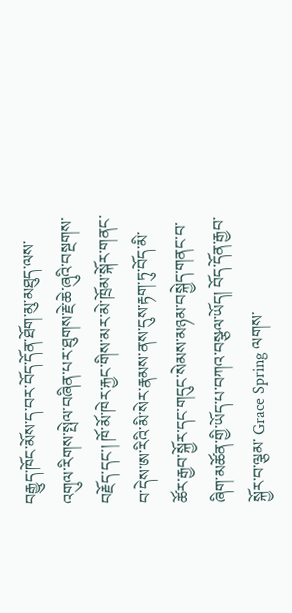བརྒྱུད་ཁོང་མོས་ད་བར་བོད་དོན་ཐོག་མུ་མཐུད་ལས་འགུལ་རིགས་སྤེལ་བཞིན་པར་ཐུགས་རྗེ་ཆེ་ཞུའི་བསྔགས་བརྗོད་དང་། ཁོ་མོ་ཁེར་རྐྱང་གིས་མར་མེ་ཁྲོམ་སྐོར་གནང་བ་དེས་ཨ་རིའི་མི་སེར་རྣམས་ནས་དུས་རྟག་ཏུ་བོད་མི་ཚོར་རྒྱབ་སྐྱོར་དང་གདུང་སེམས་མཉམ་བསྐྱེད་གནང་བ་ཞིག་མཚོན་གྱི་ཡོད་པ་བཀའ་བསྩལ་ཡོད། བོད་དོན་རྒྱབ་སྐྱོར་བ་ལྕམ་ Grace Spring ལགས་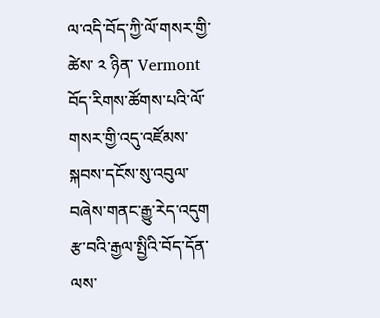ལ་འདི་བོད་ཀྱི་ལོ་གསར་གྱི་ཚེས་ ༢ ཉིན་ Vermont བོད་རིགས་ཚོགས་པའི་ལོ་གསར་གྱི་འདུ་འཛོམས་སྐབས་དངོས་སུ་འབུལ་བཞེས་གནང་རྒྱུ་རེད་འདུག རྩ་བའི་རྒྱལ་སྤྱིའི་བོད་དོན་ལས་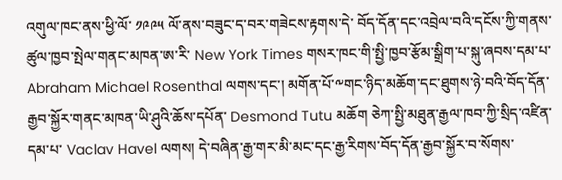འགུལ་ཁང་ནས་ཕྱི་ལོ་ ༡༩༩༥ ལོ་ནས་བཟུང་ད་བར་གཟེངས་རྟགས་དེ་ བོད་དོན་དང་འབྲེལ་བའི་དངོས་ཀྱི་གནས་ཚུལ་ཁྱབ་སྤེལ་གནང་མཁན་ཨ་རི་ New York Times གསར་ཁང་གི་སྤྱི་ཁྱབ་རྩོམ་སྒྲིག་པ་སྐུ་ཞབས་དམ་པ་ Abraham Michael Rosenthal ལགས་དང་། མགོན་པོ་༸གང་ཉིད་མཆོག་དང་ཐུགས་ཉེ་བའི་བོད་དོན་རྒྱབ་སྐྱོར་གནང་མཁན་ཡི་ཤུའི་ཆོས་དཔོན་ Desmond Tutu མཆོག ཅེཀ་སྤྱི་མཐུན་རྒྱལ་ཁབ་ཀྱི་སྲིད་འཛིན་དམ་པ་ Vaclav Havel ལགས། དེ་བཞིན་རྒྱ་གར་མི་མང་དང་རྒྱ་རིགས་བོད་དོན་རྒྱབ་སྐྱོར་བ་སོགས་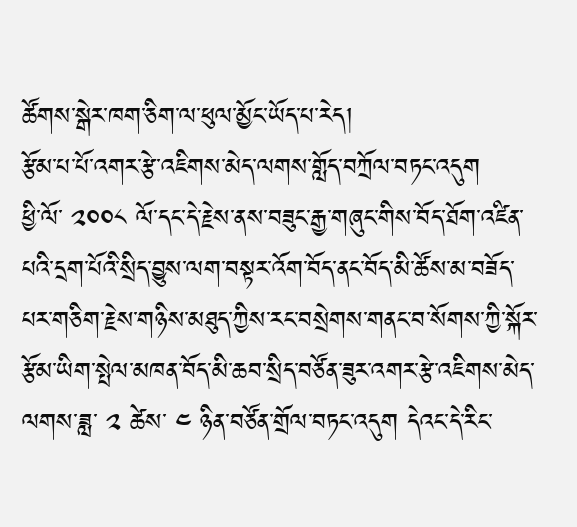ཚོགས་སྒེར་ཁག་ཅིག་ལ་ཕུལ་མྱོང་ཡོད་པ་རེད།
རྩོམ་པ་པོ་འགར་རྩེ་འཇིགས་མེད་ལགས་གློད་བཀྲོལ་བཏང་འདུག
ཕྱི་ལོ་ ༢༠༠༨ ལོ་དང་དེ་རྗེས་ནས་བཟུང་རྒྱ་གཞུང་གིས་བོད་ཐོག་འཛིན་པའི་དྲག་པོའི་སྲིད་བྱུས་ལག་བསྟར་འོག་བོད་ནང་བོད་མི་ཚོས་མ་བཟོད་པར་གཅིག་རྗེས་གཉིས་མཐུད་ཀྱིས་རང་བསྲེགས་གནང་བ་སོགས་ཀྱི་སྐོར་རྩོམ་ཡིག་སྤེལ་མཁན་བོད་མི་ཆབ་སྲིད་བཙོན་ཟུར་འགར་རྩེ་འཇིགས་མེད་ལགས་ཟླ་ ༢ ཚེས་ ༤ ཉིན་བཙོན་གྲོལ་བཏང་འདུག དེའང་དེ་རིང་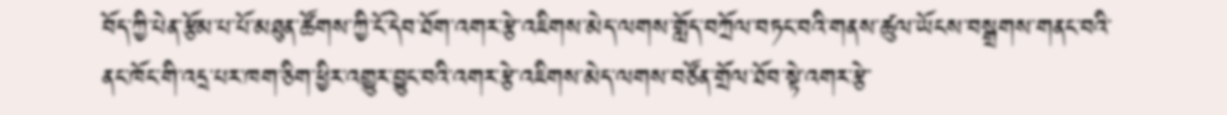བོད་ཀྱི་པེན་རྩོམ་པ་པོ་མཐུན་ཚོགས་ཀྱི་ངོ་དེབ་ཐོག་འགར་རྩེ་འཇིགས་མེད་ལགས་གློད་བཀྲོལ་བཏང་བའི་གནས་ཚུལ་ཡོངས་བསྒྲགས་གནང་བའི་ནང་ཁོང་གི་འདྲ་པར་ཁག་ཅིག་ཕྱིར་འགྱུར་བྱུང་བའི་འགར་རྩེ་འཇིགས་མེད་ལགས་བཙོན་གྲོལ་ཐོབ་སྟེ་འགར་རྩེ་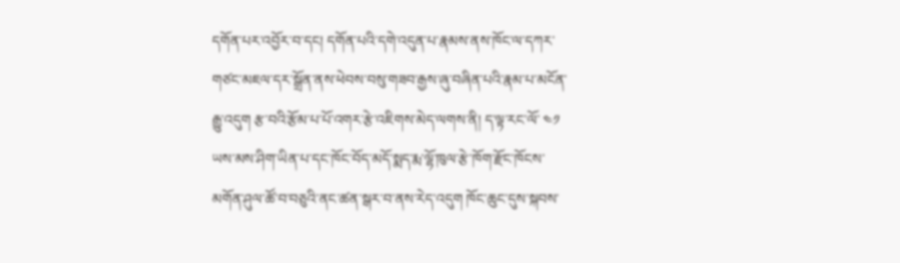དགོན་པར་འབྱོར་བ་དང། དགོན་པའི་དགེ་འདུན་པ་རྣམས་ནས་ཁོང་ལ་དཀར་གཙང་མཇལ་དར་སྒྲོན་ནས་ཕེབས་བསུ་གཟབ་རྒྱས་ཞུ་བཞིན་པའི་རྣམ་པ་མངོན་རྒྱུ་འདུག རྩ་བའི་རྩོམ་པ་པོ་འགར་རྩེ་འཇིགས་མེད་ལགས་ནི། ད་ལྟ་རང་ལོ་ ༤༡ ཡས་མས་ཤིག་ཡིན་པ་དང་ཁོང་བོད་མདོ་སྨད་རྨ་ལྷོ་ཁུལ་རྩེ་ཁོག་རྫོང་ཁོངས་མགོན་ཤུལ་ཚོ་བ་བཅུའི་ནང་ཚན་སྒར་བ་ནས་རེད་འདུག ཁོང་ཆུང་དུས་སྐབས་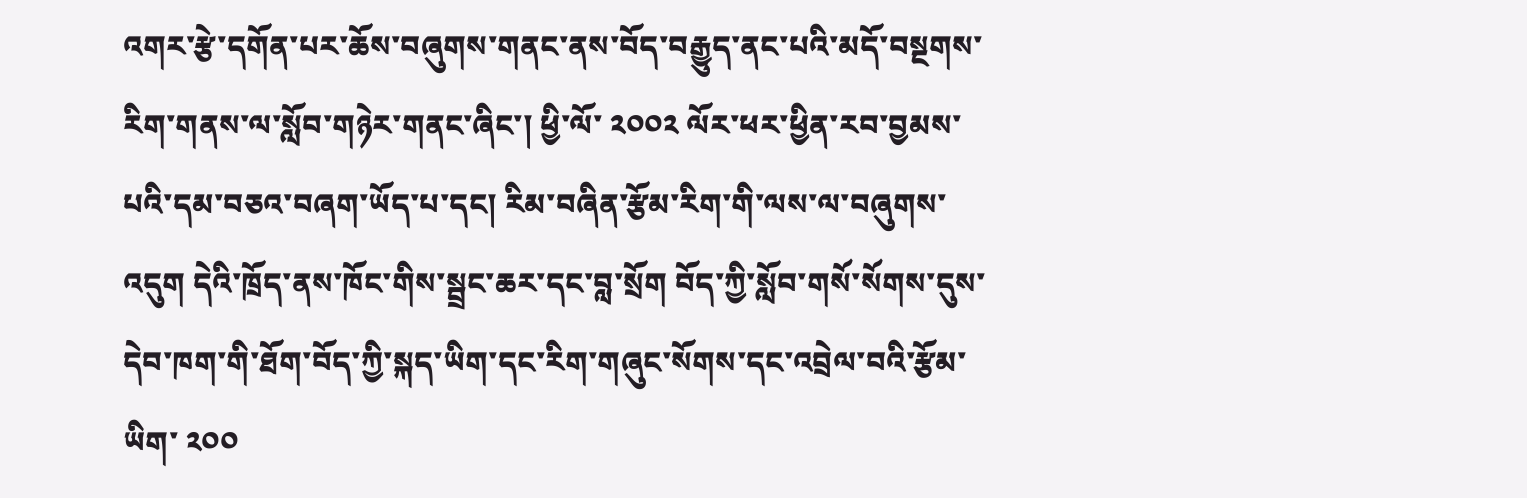འགར་རྩེ་དགོན་པར་ཆོས་བཞུགས་གནང་ནས་བོད་བརྒྱུད་ནང་པའི་མདོ་བསྔགས་རིག་གནས་ལ་སློབ་གཉེར་གནང་ཞིང་། ཕྱི་ལོ་ ༢༠༠༢ ལོར་ཕར་ཕྱིན་རབ་བྱམས་པའི་དམ་བཅའ་བཞག་ཡོད་པ་དང། རིམ་བཞིན་རྩོམ་རིག་གི་ལས་ལ་བཞུགས་འདུག དེའི་ཁྲོད་ནས་ཁོང་གིས་སྦྲང་ཆར་དང་བླ་སྲོག བོད་ཀྱི་སློབ་གསོ་སོགས་དུས་དེབ་ཁག་གི་ཐོག་བོད་ཀྱི་སྐད་ཡིག་དང་རིག་གཞུང་སོགས་དང་འབྲེལ་བའི་རྩོམ་ཡིག་ ༢༠༠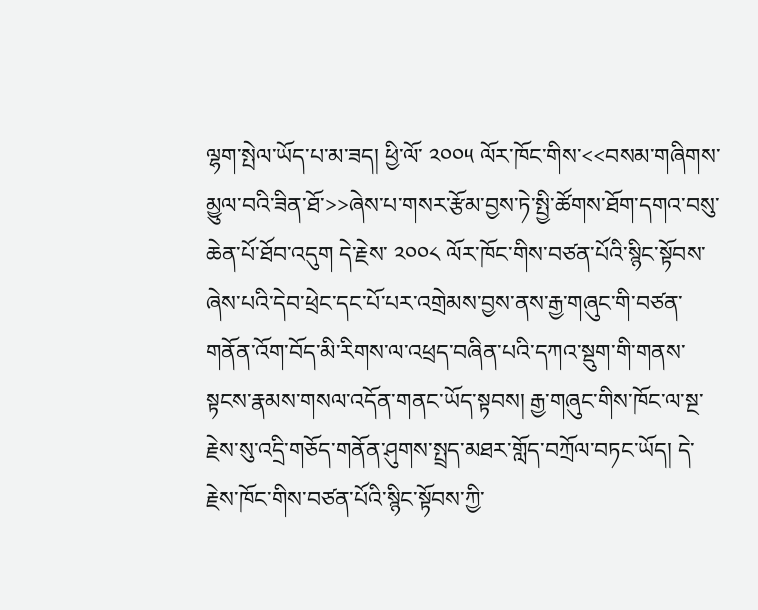ལྷག་སྤེལ་ཡོད་པ་མ་ཟད། ཕྱི་ལོ་ ༢༠༠༥ ལོར་ཁོང་གིས་<<བསམ་གཞིགས་མྱུལ་བའི་ཟིན་ཐོ་>>ཞེས་པ་གསར་རྩོམ་བྱས་ཏེ་སྤྱི་ཚོགས་ཐོག་དགའ་བསུ་ཆེན་པོ་ཐོབ་འདུག དེ་རྗེས་ ༢༠༠༨ ལོར་ཁོང་གིས་བཙན་པོའི་སྙིང་སྟོབས་ཞེས་པའི་དེབ་ཕྲེང་དང་པོ་པར་འགྲེམས་བྱས་ནས་རྒྱ་གཞུང་གི་བཙན་གནོན་འོག་བོད་མི་རིགས་ལ་འཕྲད་བཞིན་པའི་དཀའ་སྡུག་གི་གནས་སྟངས་རྣམས་གསལ་འདོན་གནང་ཡོད་སྟབས། རྒྱ་གཞུང་གིས་ཁོང་ལ་སྔ་རྗེས་སུ་འདྲི་གཅོད་གནོན་ཤུགས་སྤྲད་མཐར་གློད་བཀྲོལ་བཏང་ཡོད། དེ་རྗེས་ཁོང་གིས་བཙན་པོའི་སྙིང་སྟོབས་ཀྱི་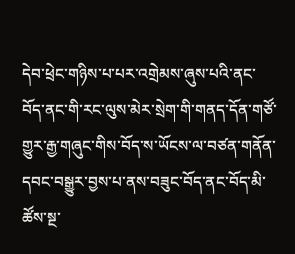དེབ་ཕྲེང་གཉིས་པ་པར་འགྲེམས་ཞུས་པའི་ནང་བོད་ནང་གི་རང་ལུས་མེར་སྲེག་གི་གནད་དོན་གཙོ་གྱུར་རྒྱ་གཞུང་གིས་བོད་ས་ཡོངས་ལ་བཙན་གནོན་དབང་བསྒྱུར་བྱས་པ་ནས་བཟུང་བོད་ནང་བོད་མི་ཚོས་སྔ་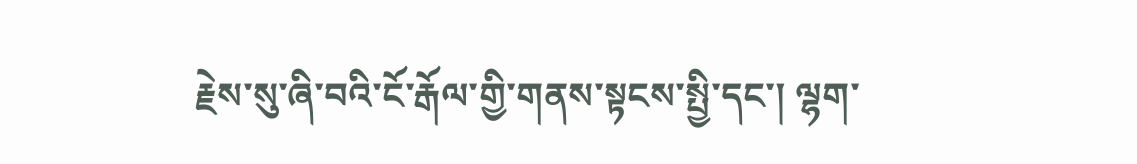རྗེས་སུ་ཞི་བའི་ངོ་རྒོལ་གྱི་གནས་སྟངས་སྤྱི་དང་། ལྷག་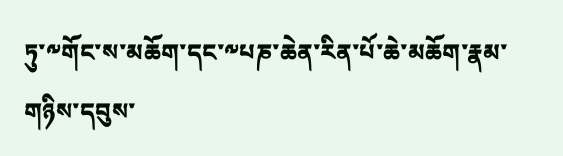ཏུ་༸གོང་ས་མཆོག་དང་༸པཎ་ཆེན་རིན་པོ་ཆེ་མཆོག་རྣམ་གཉིས་དབུས་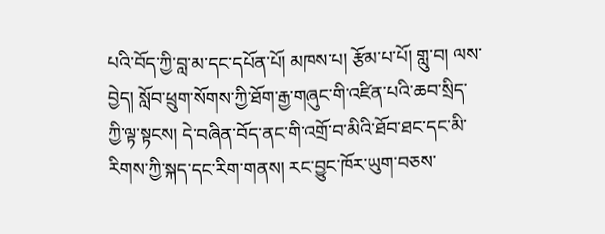པའི་བོད་ཀྱི་བླ་མ་དང་དཔོན་པོ། མཁས་པ། རྩོམ་པ་པོ། གླུ་བ། ལས་བྱེད། སློབ་ཕྲུག་སོགས་ཀྱི་ཐོག་རྒྱ་གཞུང་གི་འཛིན་པའི་ཆབ་སྲིད་ཀྱི་ལྟ་སྟངས། དེ་བཞིན་བོད་ནང་གི་འགྲོ་བ་མིའི་ཐོབ་ཐང་དང་མི་རིགས་ཀྱི་སྐད་དང་རིག་གནས། རང་བྱུང་ཁོར་ཡུག་བཅས་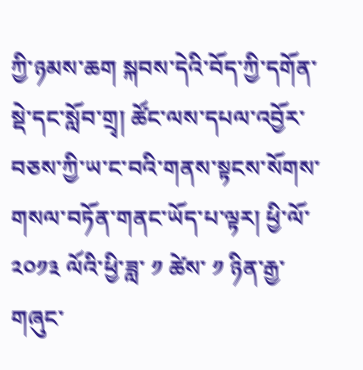ཀྱི་ཉམས་ཆག སྐབས་དེའི་བོད་ཀྱི་དགོན་སྡེ་དང་སློབ་གྲྭ། ཚོང་ལས་དཔལ་འབྱོར་བཅས་ཀྱི་ཡ་ང་བའི་གནས་སྟངས་སོགས་གསལ་བཏོན་གནང་ཡོད་པ་ལྟར། ཕྱི་ལོ་ ༢༠༡༣ ལོའི་ཕྱི་ཟླ་ ༡ ཚེས་ ༡ ཉིན་རྒྱ་གཞུང་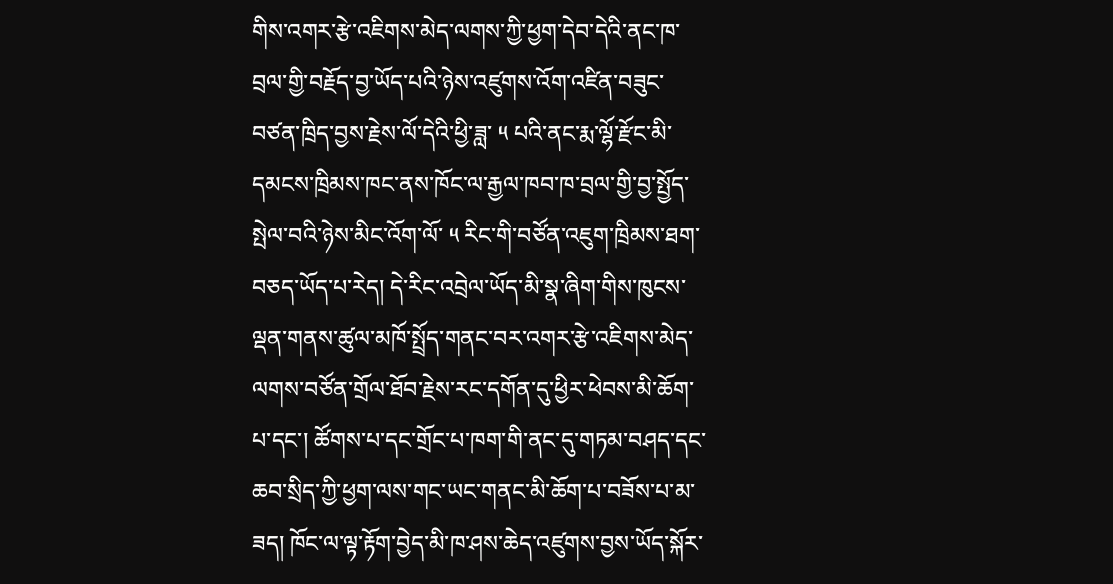གིས་འགར་རྩེ་འཇིགས་མེད་ལགས་ཀྱི་ཕྱག་དེབ་དེའི་ནང་ཁ་བྲལ་གྱི་བརྗོད་བྱ་ཡོད་པའི་ཉེས་འཛུགས་འོག་འཛིན་བཟུང་བཙན་ཁྲིད་བྱས་རྗེས་ལོ་དེའི་ཕྱི་ཟླ་ ༥ པའི་ནང་རྨ་ལྷོ་རྫོང་མི་དམངས་ཁྲིམས་ཁང་ནས་ཁོང་ལ་རྒྱལ་ཁབ་ཁ་བྲལ་གྱི་བྱ་སྤྱོད་སྤེལ་བའི་ཉེས་མིང་འོག་ལོ་ ༥ རིང་གི་བཙོན་འཇུག་ཁྲིམས་ཐག་བཅད་ཡོད་པ་རེད། དེ་རིང་འབྲེལ་ཡོད་མི་སྣ་ཞིག་གིས་ཁུངས་ལྡན་གནས་ཚུལ་མཁོ་སྤྲོད་གནང་བར་འགར་རྩེ་འཇིགས་མེད་ལགས་བཙོན་གྲོལ་ཐོབ་རྗེས་རང་དགོན་དུ་ཕྱིར་ཕེབས་མི་ཆོག་པ་དང་། ཚོགས་པ་དང་གྲོང་པ་ཁག་གི་ནང་དུ་གཏམ་བཤད་དང་ཆབ་སྲིད་ཀྱི་ཕྱག་ལས་གང་ཡང་གནང་མི་ཆོག་པ་བཟོས་པ་མ་ཟད། ཁོང་ལ་ལྟ་རྟོག་བྱེད་མི་ཁ་ཤས་ཆེད་འཛུགས་བྱས་ཡོད་སྐོར་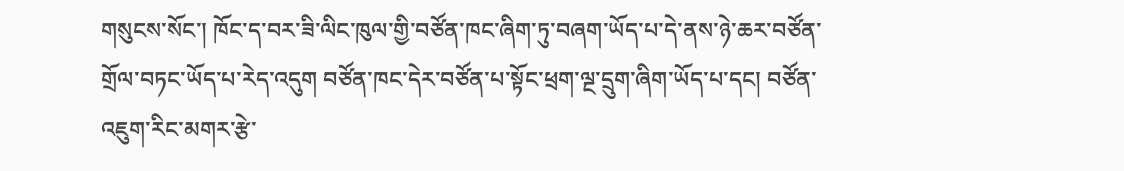གསུངས་སོང་། ཁོང་ད་བར་ཟི་ལིང་ཁུལ་གྱི་བཙོན་ཁང་ཞིག་ཏུ་བཞག་ཡོད་པ་དེ་ནས་ཉེ་ཆར་བཙོན་གྲོལ་བཏང་ཡོད་པ་རེད་འདུག བཙོན་ཁང་དེར་བཙོན་པ་སྟོང་ཕྲག་ལྔ་དྲུག་ཞིག་ཡོད་པ་དང། བཙོན་འཇུག་རིང་མགར་རྩེ་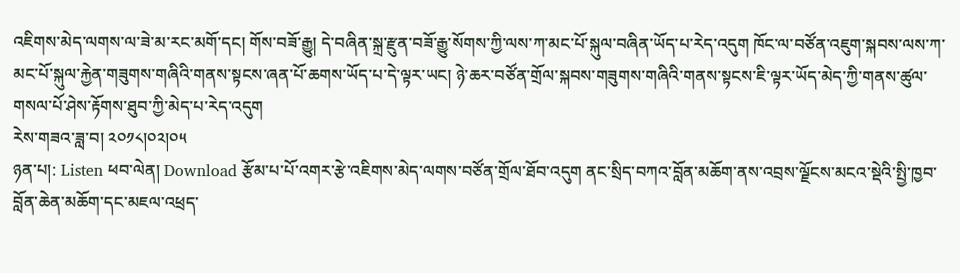འཇིགས་མེད་ལགས་ལ་ཟེ་མ་རང་མགོ་དང། གོས་བཟོ་རྒྱུ། དེ་བཞིན་སྐྲ་རྫུན་བཟོ་རྒྱུ་སོགས་ཀྱི་ལས་ཀ་མང་པོ་སྐུལ་བཞིན་ཡོད་པ་རེད་འདུག ཁོང་ལ་བཙོན་འཇུག་སྐབས་ལས་ཀ་མང་པོ་སྐུལ་རྐྱེན་གཟུགས་གཞིའི་གནས་སྟངས་ཞན་པོ་ཆགས་ཡོད་པ་དེ་ལྟར་ཡང། ཉེ་ཆར་བཙོན་གྲོལ་སྐབས་གཟུགས་གཞིའི་གནས་སྟངས་ཇི་ལྟར་ཡོད་མེད་ཀྱི་གནས་ཚུལ་གསལ་པོ་ཤེས་རྟོགས་ཐུབ་ཀྱི་མེད་པ་རེད་འདུག
རེས་གཟའ་ཟླ་བ། ༢༠༡༨།༠༢།༠༥
ཉན་པ།: Listen ཕབ་ལེན། Download རྩོམ་པ་པོ་འགར་རྩེ་འཇིགས་མེད་ལགས་བཙོན་གྲོལ་ཐོབ་འདུག ནང་སྲིད་བཀའ་བློན་མཆོག་ནས་འབྲས་ལྗོངས་མངའ་སྡེའི་སྤྱི་ཁྱབ་བློན་ཆེན་མཆོག་དང་མཇལ་འཕྲད་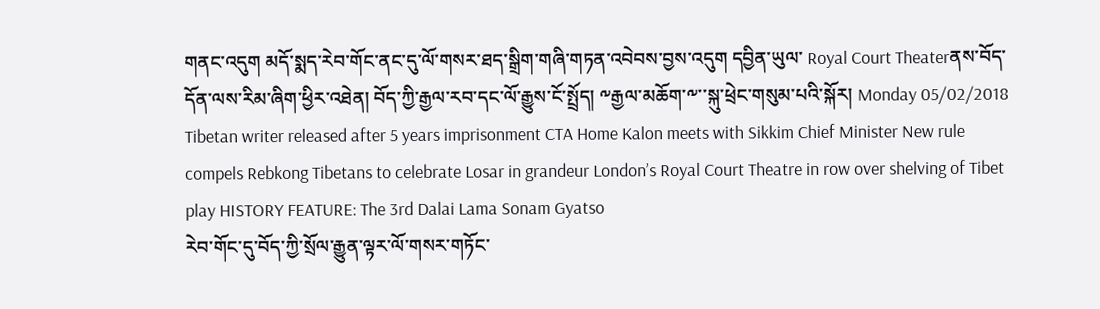གནང་འདུག མདོ་སྨད་རེབ་གོང་ནང་དུ་ལོ་གསར་ཐད་སྒྲིག་གཞི་གཏན་འབེབས་བྱས་འདུག དབྱིན་ཡུལ་ Royal Court Theaterནས་བོད་དོན་ལས་རིམ་ཞིག་ཕྱིར་འཐེན། བོད་ཀྱི་རྒྱལ་རབ་དང་ལོ་རྒྱུས་ངོ་སྤྲོད། ༸རྒྱལ་མཆོག་༸་་སྐུ་ཕྲེང་གསུམ་པའི་སྐོར། Monday 05/02/2018 Tibetan writer released after 5 years imprisonment CTA Home Kalon meets with Sikkim Chief Minister New rule compels Rebkong Tibetans to celebrate Losar in grandeur London’s Royal Court Theatre in row over shelving of Tibet play HISTORY FEATURE: The 3rd Dalai Lama Sonam Gyatso
རེབ་གོང་དུ་བོད་ཀྱི་སྲོལ་རྒྱུན་ལྟར་ལོ་གསར་གཏོང་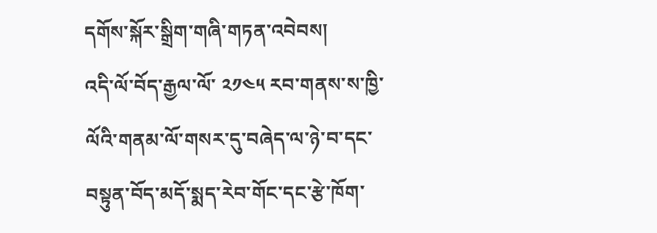དགོས་སྐོར་སྒྲིག་གཞི་གཏན་འབེབས།
འདི་ལོ་བོད་རྒྱལ་ལོ་ ༢༡༤༥ རབ་གནས་ས་ཁྱི་ལོའི་གནམ་ལོ་གསར་དུ་བཞེད་ལ་ཉེ་བ་དང་བསྟུན་བོད་མདོ་སྨད་རེབ་གོང་དང་རྩེ་ཁོག་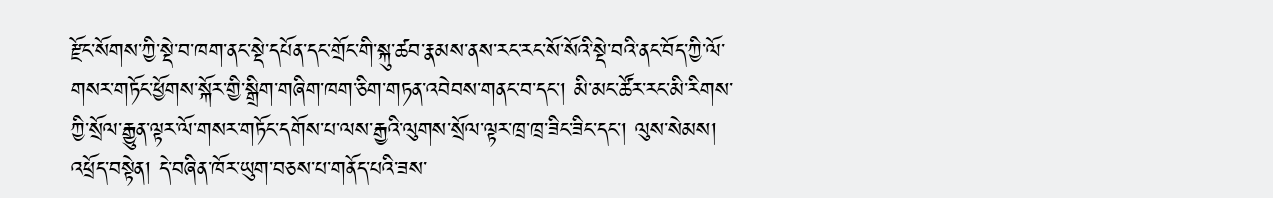རྫོང་སོགས་ཀྱི་སྡེ་བ་ཁག་ནང་སྡེ་དཔོན་དང་གྲོང་གི་སྐུ་ཚབ་རྣམས་ནས་རང་རང་སོ་སོའི་སྡེ་བའི་ནང་བོད་ཀྱི་ལོ་གསར་གཏོང་ཕྱོགས་སྐོར་གྱི་སྒྲིག་གཞིག་ཁག་ཅིག་གཏན་འབེབས་གནང་བ་དང་། མི་མང་ཚོར་རང་མི་རིགས་ཀྱི་སྲོལ་རྒྱུན་ལྟར་ལོ་གསར་གཏོང་དགོས་པ་ལས་རྒྱའི་ལུགས་སྲོལ་ལྟར་ཁྲ་ཁྲ་ཟིང་ཟིང་དང་། ལུས་སེམས། འཕྲོད་བསྟེན། དེ་བཞིན་ཁོར་ཡུག་བཅས་པ་གནོད་པའི་ཟས་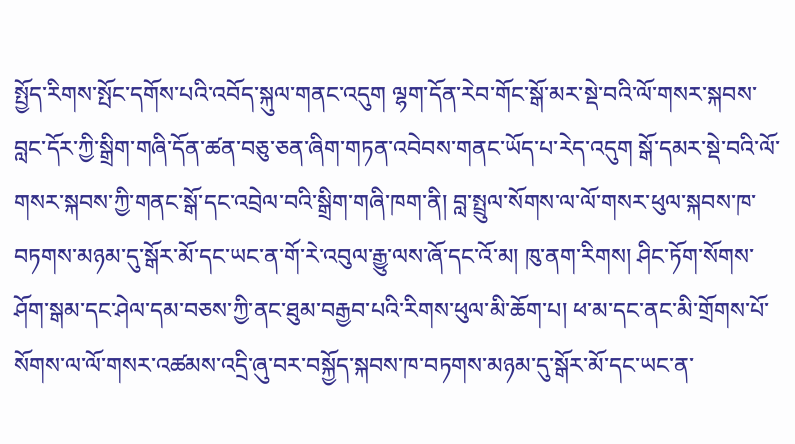སྤྱོད་རིགས་སྤོང་དགོས་པའི་འབོད་སྐུལ་གནང་འདུག ལྷག་དོན་རེབ་གོང་སྒོ་མར་སྡེ་བའི་ལོ་གསར་སྐབས་བླང་དོར་ཀྱི་སྒྲིག་གཞི་དོན་ཚན་བཅུ་ཅན་ཞིག་གཏན་འབེབས་གནང་ཡོད་པ་རེད་འདུག སྒོ་དམར་སྡེ་བའི་ལོ་གསར་སྐབས་ཀྱི་གནང་སྒོ་དང་འབྲེལ་བའི་སྒྲིག་གཞི་ཁག་ནི། བླ་སྤྲུལ་སོགས་ལ་ལོ་གསར་ཕུལ་སྐབས་ཁ་བཏགས་མཉམ་དུ་སྒོར་མོ་དང་ཡང་ན་གོ་རེ་འབུལ་རྒྱུ་ལས་ཞོ་དང་འོ་མ། ཁུ་ནག་རིགས། ཤིང་ཏོག་སོགས་ཤོག་སྒམ་དང་ཤེལ་དམ་བཅས་ཀྱི་ནང་ཐུམ་བརྒྱབ་པའི་རིགས་ཕུལ་མི་ཆོག་པ། ཕ་མ་དང་ནང་མི་གྲོགས་པོ་སོགས་ལ་ལོ་གསར་འཚམས་འདྲི་ཞུ་བར་བསྐྱོད་སྐབས་ཁ་བཏགས་མཉམ་དུ་སྒོར་མོ་དང་ཡང་ན་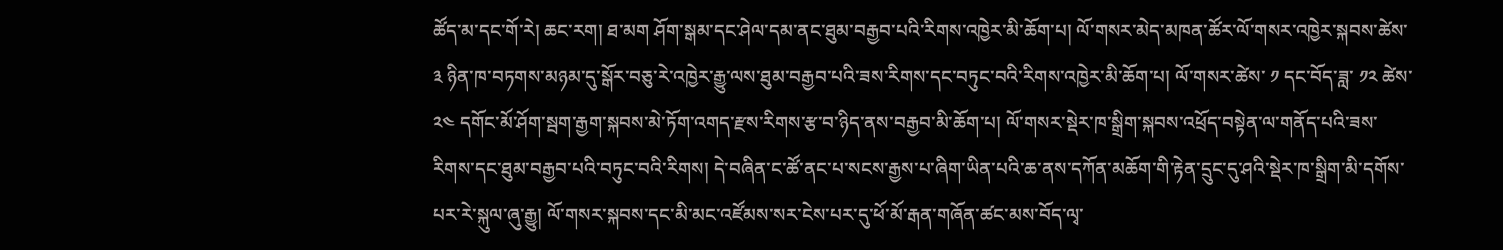ཚོད་མ་དང་གོ་རེ། ཆང་རག། ཐ་མག ཤོག་སྒམ་དང་ཤེལ་དམ་ནང་ཐུམ་བརྒྱབ་པའི་རིགས་འཁྱེར་མི་ཆོག་པ། ལོ་གསར་མེད་མཁན་ཚོར་ལོ་གསར་འཁྱེར་སྐབས་ཚེས་ ༣ ཉིན་ཁ་བཏགས་མཉམ་དུ་སྒོར་བཅུ་རེ་འཁྱེར་རྒྱུ་ལས་ཐུམ་བརྒྱབ་པའི་ཟས་རིགས་དང་བཏུང་བའི་རིགས་འཁྱེར་མི་ཆོག་པ། ལོ་གསར་ཚེས་ ༡ དང་བོད་ཟླ་ ༡༢ ཚེས་ ༢༤ དགོང་མོ་ཤོག་སྦག་རྒྱག་སྐབས་མེ་ཏོག་འགད་རྫས་རིགས་རྩ་བ་ཉིད་ནས་བརྒྱབ་མི་ཆོག་པ། ལོ་གསར་སྡེར་ཁ་སྒྲིག་སྐབས་འཕྲོད་བསྟེན་ལ་གནོད་པའི་ཟས་རིགས་དང་ཐུམ་བརྒྱབ་པའི་བཏུང་བའི་རིགས། དེ་བཞིན་ང་ཚོ་ནང་པ་སངས་རྒྱས་པ་ཞིག་ཡིན་པའི་ཆ་ནས་དཀོན་མཆོག་གི་རྟེན་དྲུང་དུ་ཤའི་སྡེར་ཁ་སྒྲིག་མི་དགོས་པར་རེ་སྐུལ་ཞུ་རྒྱུ། ལོ་གསར་སྐབས་དང་མི་མང་འཛོམས་སར་ངེས་པར་དུ་ཕོ་མོ་རྒན་གཞོན་ཚང་མས་བོད་ལྭ་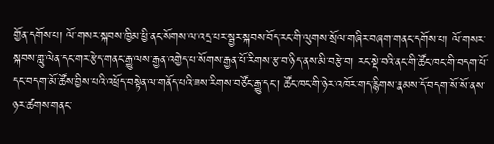གྱོན་དགོས་པ། ལོ་གསར་སྐབས་ཁྱིམ་ཕྱི་ནང་སོགས་ལ་འདྲ་པར་སྦྱར་སྐབས་བོད་རང་གི་ལུགས་སྲོལ་གཞིར་བཞག་གནང་དགོས་པ། ལོ་གསར་སྐབས་གླུ་ལེན་དང་གར་རྩེད་གནང་རྒྱུ་ལས་རྒྱན་འགྱེད་པ་སོགས་རྒྱན་པོ་རིགས་རྩ་བ་ཉིད་ནས་མི་བརྩེ་བ། རང་སྡེ་བའི་ནང་གི་ཚོང་ཁང་གི་བདག་པོ་དང་བདག་མོ་ཚོས་བྱིས་པའི་འཕྲོད་བསྟེན་ལ་གནོད་པའི་ཟས་རིགས་བཙོང་རྒྱུ་དང་། ཚོང་ཁང་གི་ཉེར་འཁོར་གད་རྙིགས་རྣམས་དོ་བདག་སོ་སོ་ནས་ཉར་ཚགས་གནང་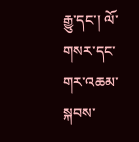རྒྱུ་དང་། ལོ་གསར་དང་གར་འཆམ་སྐབས་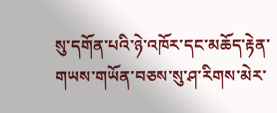སུ་དགོན་པའི་ཉེ་འཁོར་དང་མཆོད་རྟེན་གཡས་གཡོན་བཅས་སུ་ཤ་རིགས་མེར་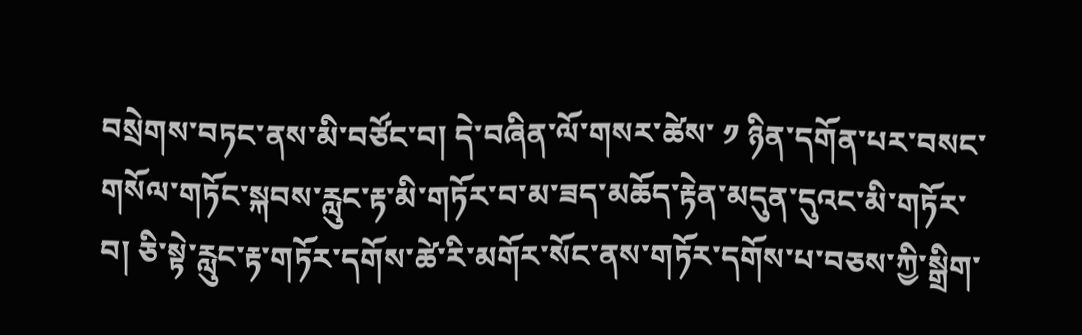བསྲེགས་བཏང་ནས་མི་བཙོང་བ། དེ་བཞིན་ལོ་གསར་ཚེས་ ༡ ཉིན་དགོན་པར་བསང་གསོལ་གཏོང་སྐབས་རླུང་རྟ་མི་གཏོར་བ་མ་ཟད་མཆོད་རྟེན་མདུན་དུའང་མི་གཏོར་བ། ཅི་སྟེ་རླུང་རྟ་གཏོར་དགོས་ཚེ་རི་མགོར་སོང་ནས་གཏོར་དགོས་པ་བཅས་ཀྱི་སྒྲིག་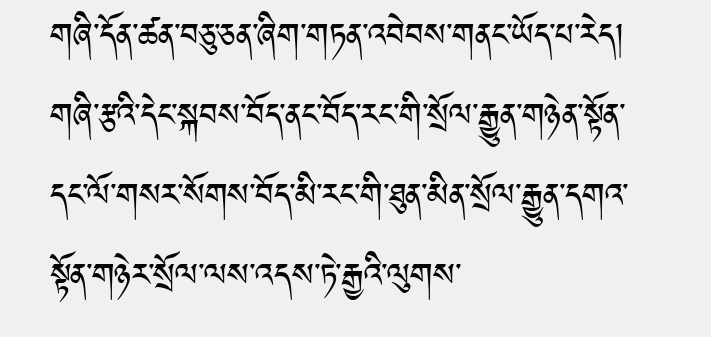གཞི་དོན་ཚན་བཅུ་ཅན་ཞིག་གཏན་འབེབས་གནང་ཡོད་པ་རེད། གཞི་རྩའི་དེང་སྐབས་བོད་ནང་བོད་རང་གི་སྲོལ་རྒྱུན་གཉེན་སྟོན་དང་ལོ་གསར་སོགས་བོད་མི་རང་གི་ཐུན་མིན་སྲོལ་རྒྱུན་དགའ་སྟོན་གཉེར་སྲོལ་ལས་འདས་ཏེ་རྒྱའི་ལུགས་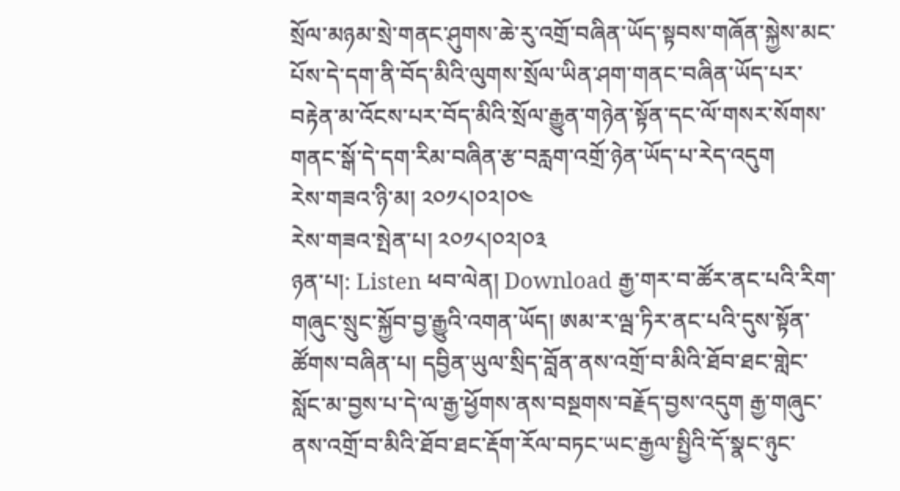སྲོལ་མཉམ་སྲེ་གནང་ཤུགས་ཆེ་རུ་འགྲོ་བཞིན་ཡོད་སྟབས་གཞོན་སྐྱེས་མང་པོས་དེ་དག་ནི་བོད་མིའི་ལུགས་སྲོལ་ཡིན་ཤག་གནང་བཞིན་ཡོད་པར་བརྟེན་མ་འོངས་པར་བོད་མིའི་སྲོལ་རྒྱུན་གཉེན་སྟོན་དང་ལོ་གསར་སོགས་གནང་སྒོ་དེ་དག་རིམ་བཞིན་རྩ་བརླག་འགྲོ་ཉེན་ཡོད་པ་རེད་འདུག
རེས་གཟའ་ཉི་མ། ༢༠༡༨།༠༢།༠༤
རེས་གཟའ་སྤེན་པ། ༢༠༡༨།༠༢།༠༣
ཉན་པ།: Listen ཕབ་ལེན། Download རྒྱ་གར་བ་ཚོར་ནང་པའི་རིག་གཞུང་སྲུང་སྐྱོབ་བྱ་རྒྱུའི་འགན་ཡོད། ཨམ་ར་ལྦ་ཏིར་ནང་པའི་དུས་སྟོན་ཚོགས་བཞིན་པ། དབྱིན་ཡུལ་སྲིད་བློན་ནས་འགྲོ་བ་མིའི་ཐོབ་ཐང་གླེང་སློང་མ་བྱས་པ་དེ་ལ་རྒྱ་ཕྱོགས་ནས་བསྔགས་བརྗོད་བྱས་འདུག རྒྱ་གཞུང་ནས་འགྲོ་བ་མིའི་ཐོབ་ཐང་རྡོག་རོལ་བཏང་ཡང་རྒྱལ་སྤྱིའི་དོ་སྣང་ཉུང་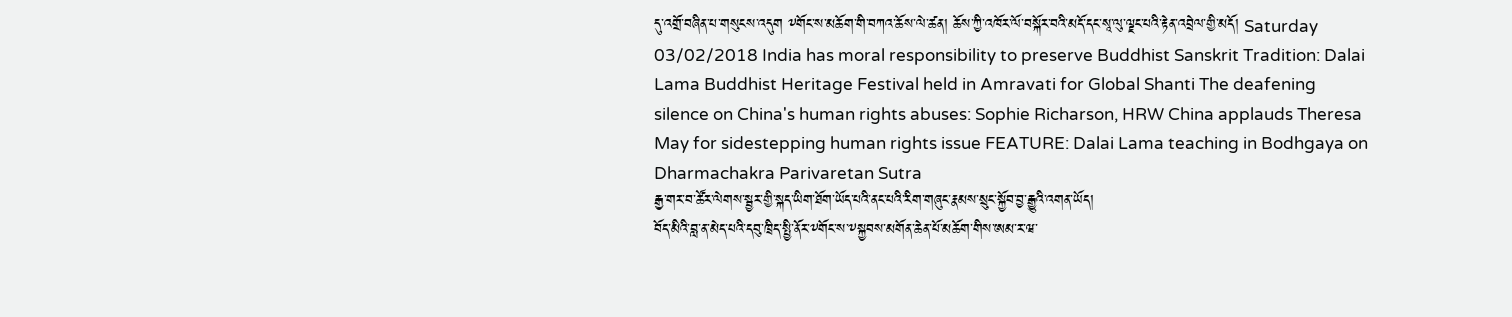དུ་འགྲོ་བཞིན་པ་གསུངས་འདུག ༸གོང་ས་མཆོག་གི་བཀའ་ཆོས་ལེ་ཚན། ཆོས་ཀྱི་འཁོར་ལོ་བསྐོར་བའི་མདོ་དང་སཱ་ལུ་ལྗང་པའི་རྟེན་འབྲེལ་གྱི་མདོ། Saturday 03/02/2018 India has moral responsibility to preserve Buddhist Sanskrit Tradition: Dalai Lama Buddhist Heritage Festival held in Amravati for Global Shanti The deafening silence on China's human rights abuses: Sophie Richarson, HRW China applauds Theresa May for sidestepping human rights issue FEATURE: Dalai Lama teaching in Bodhgaya on Dharmachakra Parivaretan Sutra
རྒྱ་གར་བ་ཚོར་ལེགས་སྦྱར་གྱི་སྐད་ཡིག་ཐོག་ཡོད་པའི་ནང་པའི་རིག་གཞུང་རྣམས་སྲུང་སྐྱོབ་བྱ་རྒྱུའི་འགན་ཡོད།
བོད་མིའི་བླ་ན་མེད་པའི་དབུ་ཁྲིད་སྤྱི་ནོར་༸གོང་ས་༸སྐྱབས་མགོན་ཆེན་པོ་མཆོག་གིས་ཨམ་ར་ཝ་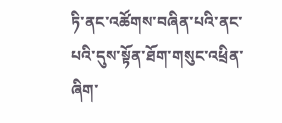ཏི་ནང་འཚོགས་བཞིན་པའི་ནང་པའི་དུས་སྟོན་ཐོག་གསུང་འཕྲིན་ཞིག་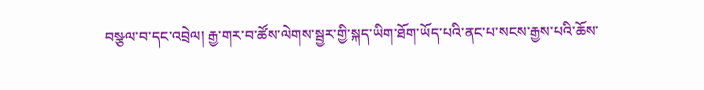བསྩལ་བ་དང་འབྲེལ། རྒྱ་གར་བ་ཚོས་ལེགས་སྦྱར་གྱི་སྐད་ཡིག་ཐོག་ཡོད་པའི་ནང་པ་སངས་རྒྱས་པའི་ཆོས་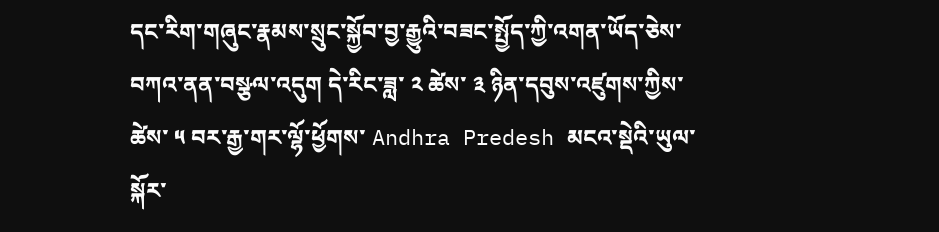དང་རིག་གཞུང་རྣམས་སྲུང་སྐྱོབ་བྱ་རྒྱུའི་བཟང་སྤྱོད་ཀྱི་འགན་ཡོད་ཅེས་བཀའ་ནན་བསྩལ་འདུག དེ་རིང་ཟླ་ ༢ ཚེས་ ༣ ཉིན་དབུས་འཛུགས་ཀྱིས་ཚེས་ ༥ བར་རྒྱ་གར་ལྷོ་ཕྱོགས་ Andhra Predesh མངའ་སྡེའི་ཡུལ་སྐོར་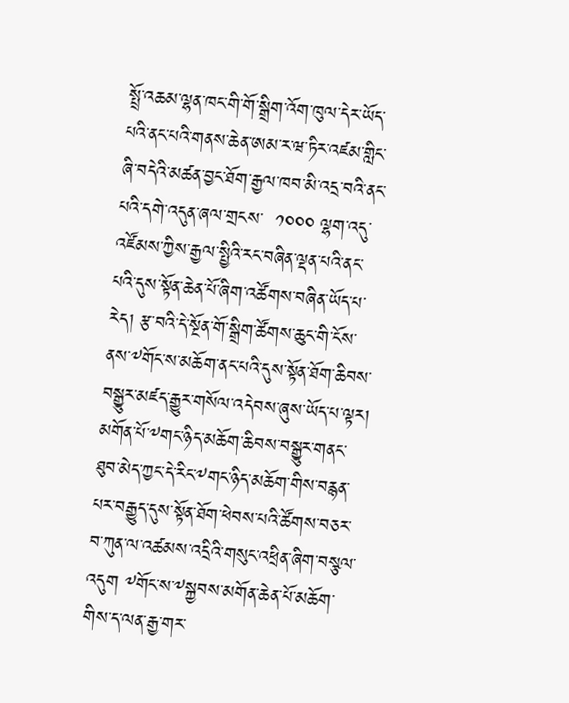སྤྲོ་འཆམ་ལྷན་ཁང་གི་གོ་སྒྲིག་འོག་ཁུལ་དེར་ཡོད་པའི་ནང་པའི་གནས་ཆེན་ཨམ་ར་ཝ་ཏིར་འཛམ་གླིང་ཞི་བདེའི་མཚན་བྱང་ཐོག་རྒྱལ་ཁབ་མི་འདྲ་བའི་ནང་པའི་དགེ་འདུན་ཞལ་གྲངས་  ༡༠༠༠ ལྷག་འདུ་འཛོམས་ཀྱིས་རྒྱལ་སྤྱིའི་རང་བཞིན་ལྡན་པའི་ནང་པའི་དུས་སྟོན་ཆེན་པོ་ཞིག་འཚོགས་བཞིན་ཡོད་པ་རེད། རྩ་བའི་དེ་སྔོན་གོ་སྒྲིག་ཚོགས་ཆུང་གི་ངོས་ནས་༸གོང་ས་མཆོག་ནང་པའི་དུས་སྟོན་ཐོག་ཆིབས་བསྒྱུར་མཛད་རྒྱུར་གསོལ་འདེབས་ཞུས་ཡོད་པ་ལྟར། མགོན་པོ་༸གང་ཉིད་མཆོག་ཆིབས་བསྒྱུར་གནང་ཐུབ་མེད་ཀྱང་དེ་རིང་༸གང་ཉིད་མཆོག་གིས་བརྙན་པར་བརྒྱུད་དུས་སྟོན་ཐོག་ཕེབས་པའི་ཚོགས་བཅར་བ་ཀུན་ལ་འཚམས་འདྲིའི་གསུང་འཕྲིན་ཞིག་བསྩལ་འདུག ༸གོང་ས་༸སྐྱབས་མགོན་ཆེན་པོ་མཆོག་གིས་ད་ལན་རྒྱ་གར་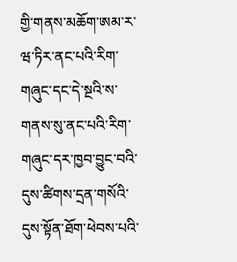གྱི་གནས་མཆོག་ཨམ་ར་ཝ་ཏིར་ནང་པའི་རིག་གཞུང་དང་དེ་སྔའི་ས་གནས་སུ་ནང་པའི་རིག་གཞུང་དར་ཁྱབ་བྱུང་བའི་དུས་ཚིགས་དྲན་གསོའི་དུས་སྟོན་ཐོག་ཕེབས་པའི་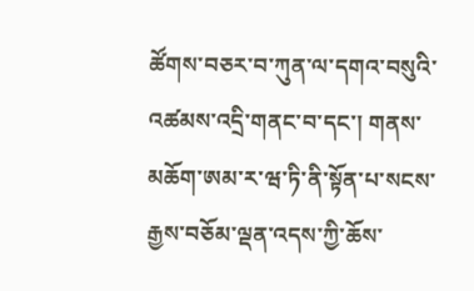ཚོགས་བཅར་བ་ཀུན་ལ་དགའ་བསུའི་འཚམས་འདྲི་གནང་བ་དང་། གནས་མཆོག་ཨམ་ར་ཝ་ཏི་ནི་སྟོན་པ་སངས་རྒྱས་བཅོམ་ལྡན་འདས་ཀྱི་ཆོས་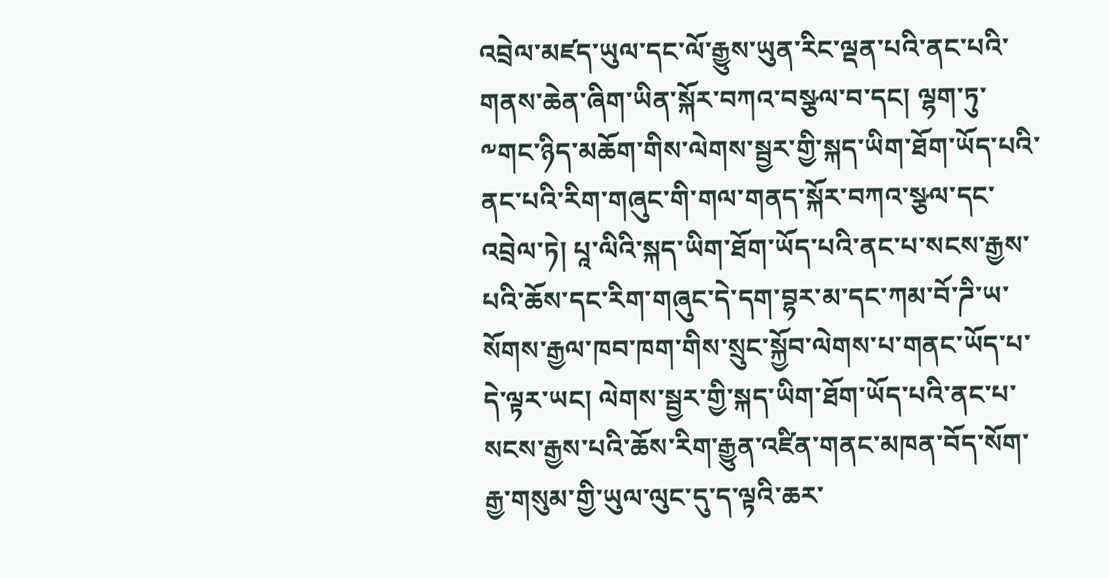འབྲེལ་མཛད་ཡུལ་དང་ལོ་རྒྱུས་ཡུན་རིང་ལྡན་པའི་ནང་པའི་གནས་ཆེན་ཞིག་ཡིན་སྐོར་བཀའ་བསྩལ་བ་དང། ལྷག་ཏུ་༸གང་ཉིད་མཆོག་གིས་ལེགས་སྦྱར་གྱི་སྐད་ཡིག་ཐོག་ཡོད་པའི་ནང་པའི་རིག་གཞུང་གི་གལ་གནད་སྐོར་བཀའ་སྩལ་དང་འབྲེལ་ཏེ། པཱ་ལིའི་སྐད་ཡིག་ཐོག་ཡོད་པའི་ནང་པ་སངས་རྒྱས་པའི་ཆོས་དང་རིག་གཞུང་དེ་དག་བྷར་མ་དང་ཀམ་བོ་ཌི་ཡ་སོགས་རྒྱལ་ཁབ་ཁག་གིས་སྲུང་སྐྱོབ་ལེགས་པ་གནང་ཡོད་པ་དེ་ལྟར་ཡང། ལེགས་སྦྱར་གྱི་སྐད་ཡིག་ཐོག་ཡོད་པའི་ནང་པ་སངས་རྒྱས་པའི་ཆོས་རིག་རྒྱུན་འཛིན་གནང་མཁན་བོད་སོག་རྒྱ་གསུམ་གྱི་ཡུལ་ལུང་དུ་ད་ལྟའི་ཆར་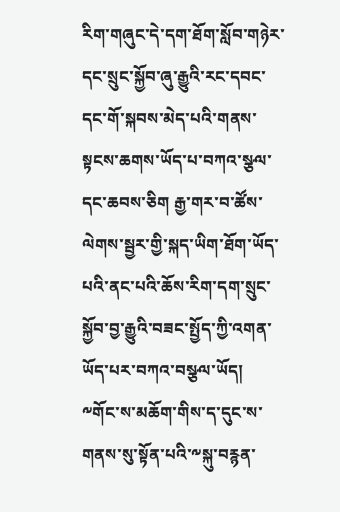རིག་གཞུང་དེ་དག་ཐོག་སློབ་གཉེར་དང་སྲུང་སྐྱོབ་ཞུ་རྒྱུའི་རང་དབང་དང་གོ་སྐབས་མེད་པའི་གནས་སྟངས་ཆགས་ཡོད་པ་བཀའ་སྩལ་དང་ཆབས་ཅིག རྒྱ་གར་བ་ཚོས་ལེགས་སྦྱར་གྱི་སྐད་ཡིག་ཐོག་ཡོད་པའི་ནང་པའི་ཆོས་རིག་དག་སྲུང་སྐྱོབ་བྱ་རྒྱུའི་བཟང་སྤྱོད་ཀྱི་འགན་ཡོད་པར་བཀའ་བསྩལ་ཡོད། ༸གོང་ས་མཆོག་གིས་ད་དུང་ས་གནས་སུ་སྟོན་པའི་༸སྐུ་བརྙན་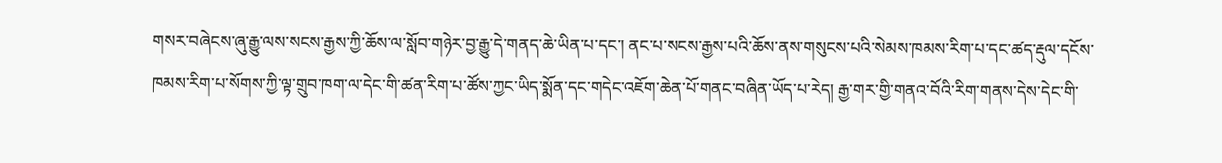གསར་བཞེངས་ཞུ་རྒྱུ་ལས་སངས་རྒྱས་ཀྱི་ཆོས་ལ་སློབ་གཉེར་བྱ་རྒྱུ་དེ་གནད་ཆེ་ཡིན་པ་དང་། ནང་པ་སངས་རྒྱས་པའི་ཆོས་ནས་གསུངས་པའི་སེམས་ཁམས་རིག་པ་དང་ཚད་རྡུལ་དངོས་ཁམས་རིག་པ་སོགས་ཀྱི་ལྟ་གྲུབ་ཁག་ལ་དེང་གི་ཚན་རིག་པ་ཚོས་ཀྱང་ཡིད་སྨོན་དང་གདེང་འཇོག་ཆེན་པོ་གནང་བཞིན་ཡོད་པ་རེད། རྒྱ་གར་གྱི་གནའ་བོའི་རིག་གནས་དེས་དེང་གི་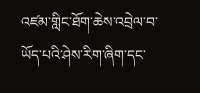འཛམ་གླིང་ཐོག་ཆེས་འབྲེལ་བ་ཡོད་པའི་ཤེས་རིག་ཞིག་དང་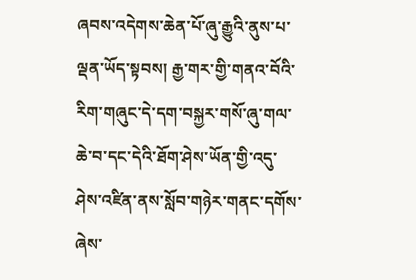ཞབས་འདེགས་ཆེན་པོ་ཞུ་རྒྱུའི་ནུས་པ་ལྡན་ཡོད་སྟབས། རྒྱ་གར་གྱི་གནའ་བོའི་རིག་གཞུང་དེ་དག་བསྐྱར་གསོ་ཞུ་གལ་ཆེ་བ་དང་དེའི་ཐོག་ཤེས་ཡོན་གྱི་འདུ་ཤེས་འཛིན་ནས་སློབ་གཉེར་གནང་དགོས་ཞེས་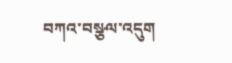བཀའ་བསྩལ་འདུག